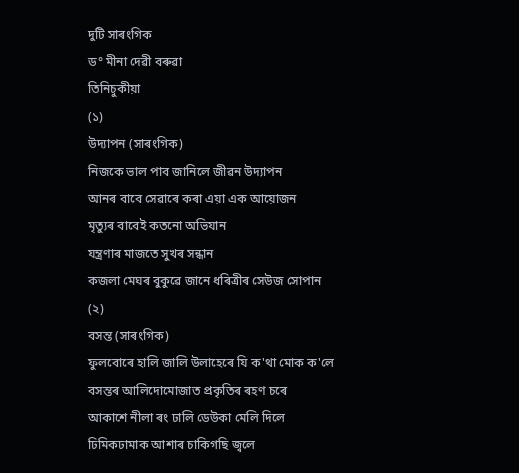দুটি সাৰংগিক
ড° মীনা দেৱী বৰুৱা
তিনিচুকীয়া
(১)
উদ্যাপন (সাৰংগিক)
নিজকে ভাল পাব জানিলে জীৱন উদ্যাপন
আনৰ বাবে সেৱাৰে কৰা এয়া এক আয়োজন
মৃত্যুৰ বাবেই কতনো অভিযান
যন্ত্ৰণাৰ মাজতে সুখৰ সন্ধান
কজলা মেঘৰ বুকুৱে জানে ধৰিত্ৰীৰ সেউজ সোপান
(২)
বসন্ত (সাৰংগিক)
ফুলবোৰে হালি জালি উলাহেৰে যি ক'থা মোক ক'লে
বসন্তৰ আলিদোমোজাত প্ৰকৃতিৰ ৰহণ চৰে
আকাশে নীলা ৰং ঢালি ডেউকা মেলি দিলে
ঢিমিকঢামাক আশাৰ চাকিগছি জ্বলে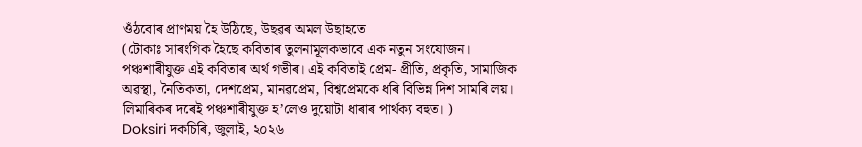ওঁঠবোৰ প্ৰাণময় হৈ উঠিছে, উছৱৰ অমল উছাহতে
(টোকাঃ সাৰংগিক হৈছে কবিতাৰ তুলনামূলকভাবে এক নতুন সংযোজন। পঞ্চশাৰীযুক্ত এই কবিতাৰ অৰ্থ গভীৰ। এই কবিতাই প্ৰেম- প্ৰীতি, প্ৰকৃতি, সামাজিক অৱস্থা, নৈতিকতা, দেশপ্ৰেম, মানৱপ্ৰেম, বিশ্বপ্ৰেমকে ধৰি বিভিন্ন দিশ সামৰি লয়। লিমাৰিকৰ দৰেই পঞ্চশাৰীযুক্ত হ’লেও দুয়োটা ধাৰাৰ পাৰ্থক্য বহুত। )
Doksiri দকচিৰি, জুলাই, ২০২৬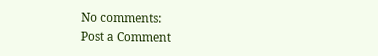No comments:
Post a Comment